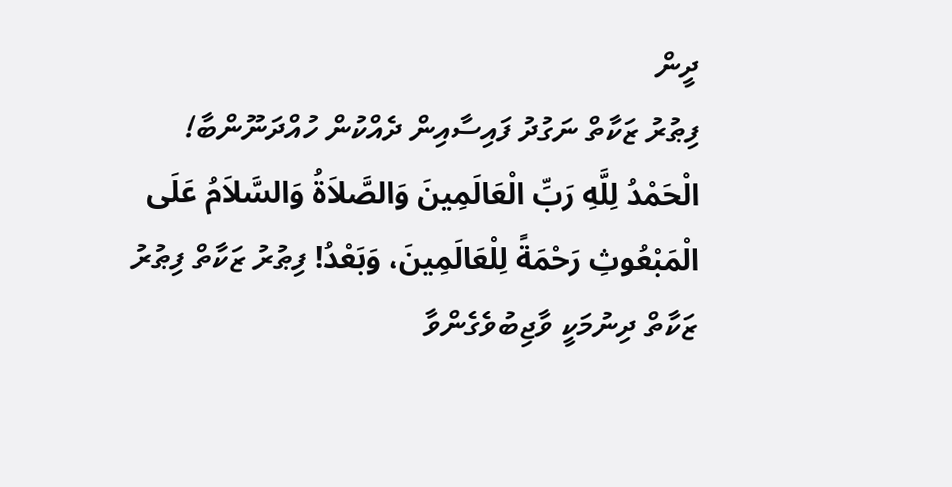ދީން
ފިޠުރު ޒަކާތް ނަގުދު ފައިސާއިން ދެއްކުން ހުއްދަނޫންބާ!
الْحَمْدُ لِلَّهِ رَبِّ الْعَالَمِينَ وَالصَّلاَةُ وَالسَّلاَمُ عَلَى الْمَبْعُوثِ رَحْمَةً لِلْعَالَمِينَ، وَبَعْدُ! ފިޠުރު ޒަކާތް ފިޠުރު ޒަކާތް ދިނުމަކީ ވާޖިބުވެގެންވާ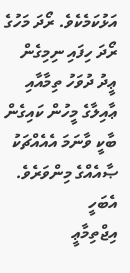އަޅުކަމެކެވެ. ރޯދަ މަހުގެ ރޯދަ ހިފައި ނިމިގެން ޢީދު ދުވަހު ތިމާއާއި ޢާއިލާގެ މީހުން ކައިގެން ބާކީ ވާނަމަ އެއެއްޗަކު ޞާއެއްގެ މިންވަރެވެ. އެބަހީ
އިޖްތިމާޢީ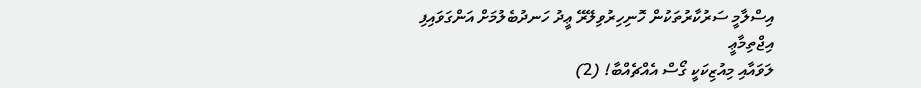އިސްލާމީ ސަރުކާރުތަކުން ހޮނިހިރުވިލޭރޭ ޢީދު ހަނދުބެލުމަށް އަންގަވައިފި
އިޖްތިމާޢީ
ލަވައާއި މިއުޒިކަކީ ގޯސް އެއްޗެއްބާ! (2)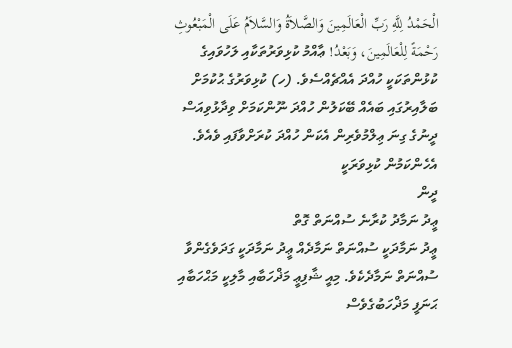الْحَمْدُ لِلَّهِ رَبِّ الْعَالَمِينَ وَالصَّلاَةُ وَالسَّلاَمُ عَلَى الْمَبْعُوثِ رَحْمَةً لِلْعَالَمِينَ، وَبَعْدُ! ޢާއްމު ކުޅިވަރުތަކާއި ލަހުވައިގެ ކުޅުންތަކަކީ ހުއްދަ އެއްޗެއްސެވެ. (ހ) ކުޅިވަރުގެ ޙުކުމަށް ބަލާއިރުގައި ބައެއް ބޭކަލުން ހުއްދަ ނޫންކަމަށް ވިދާޅުވިއަސް ދީނުގެ ގިނަ ޢިލްމުވެރިން އެކަން ހުއްދަ ކުރަށްވާފައި ވެއެވެ. އެހެންކަމުން ކުޅިވަރަކީ
ދީން
ޢީދު ނަމާދު ކުރާނެ ސުއްނަތް ގޮތް
ޢީދު ނަމާދަކީ ސުއްނަތް ނަމާދެއް ޢީދު ނަމާދަކީ ގަދަވެގެންވާ ސުއްނަތް ނަމާދެކެވެ. މިއީ ޝާފިޢީ މަޛްހަބާއި މާލިކީ މަޙްހަބާއި ޙަނަފީ މަޛްހަބުގެވެސް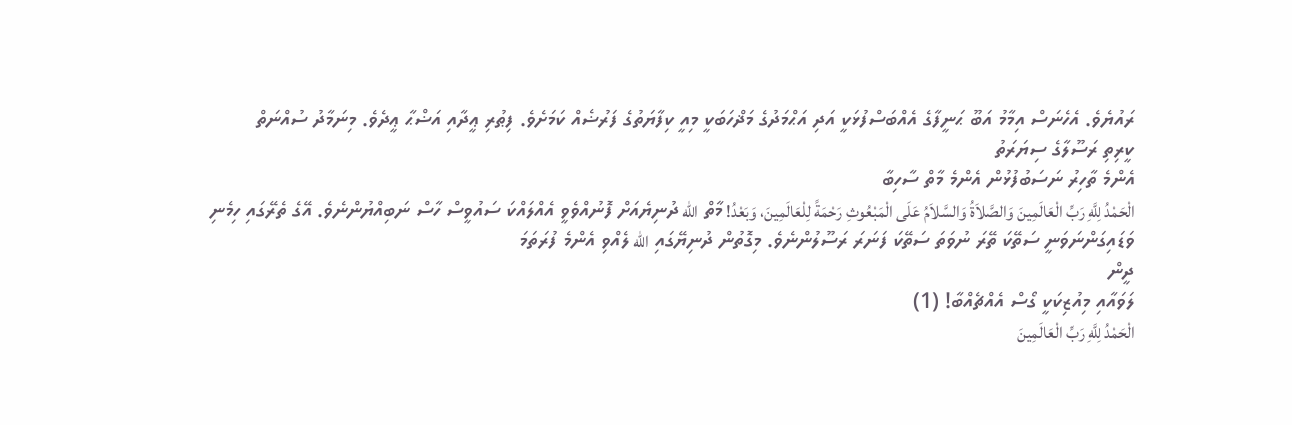ރައުޔެވެ. އެހެނަސް އިމާމު އަބޫ ޙަނީފާގެ އެއްބަސްފުޅަކީ އަދި އަޙްމަދުގެ މަޛްހަބަކީ މިއީ ކިފާޔަތުގެ ފަރުޟެއް ކަމަށެވެ. ފިޠުރި ޢީދާއި އަޟްޙާ ޢީދެވެ. މިނަމާދު ސުއްނަތް
ކީރިތި ރަސޫލާގެ ސިޔަރަތު
އެންމެ ތާހިރު ނަސަބުފުޅުން އެންމެ މާތް ސާހިބާ
الْحَمْدُ لِلَّهِ رَبِّ الْعَالَمِينَ وَالصَّلاَةُ وَالسَّلاَمُ عَلَى الْمَبْعُوثِ رَحْمَةً لِلْعَالَمِينَ، وَبَعْدُ! މާތް الله ދުނިޔެއަށް ފޮނުއްވެވީ އެއްލައްކަ ސައުވީސް ހާސް ނަބިއްޔުންނެވެ. އޭގެ ތެރޭގައި ހިމެނި ވަޑައިގަންނަވަނީ ސަތޭކަ ތޭރަ ނުވަތަ ސަތޭކަ ފަނަރަ ރަސޫލުންނެވެ. މިގޮތުން ދުނިޔޭގައި الله ލެއްވި އެންމެ ފުރަތަމަ
ދީން
ލަވައާއި މިއުޒިކަކީ ގޯސް އެއްޗެއްބާ! (1)
الْحَمْدُ لِلَّهِ رَبِّ الْعَالَمِينَ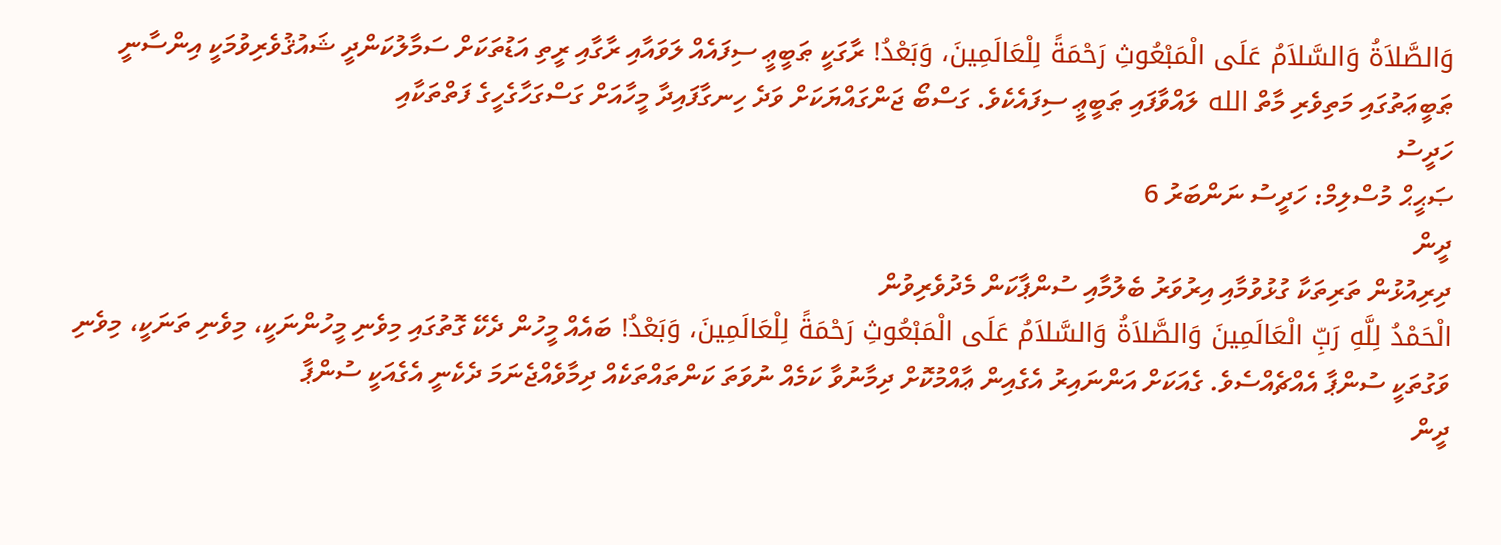وَالصَّلاَةُ وَالسَّلاَمُ عَلَى الْمَبْعُوثِ رَحْمَةً لِلْعَالَمِينَ، وَبَعْدُ! ރާގަކީ ޠަބީޢީ ސިފައެއް ލަވައާއި ރާގާއި ރީތި އަޑުތަކަށް ސަމާލުކަންދީ ޝައުޤުވެރިވުމަކީ އިންސާނީ ޠަބީޢަތުގައި މަތިވެރި މާތް الله ލައްވާފައި ޠަބީޢީ ސިފައެކެވެ. ގަސްބޯ ޖަންގައްޔަކަށް ވަދެ ހިނގާފައިދާ މީހާއަށް ގަސްގަހާގެހީގެ ފަތްތަކާއި
ހަދީސު
ޞަޙީޙް މުސްލިމް: ހަދީސު ނަންބަރު 6
ދީން
ދިރިއުޅުން ތަރިތަކާ ގުޅުވުމާއި އިރުވަރު ބެލުމާއި ސުންޕާކަން މެދުވެރިވުން
الْحَمْدُ لِلَّهِ رَبِّ الْعَالَمِينَ وَالصَّلاَةُ وَالسَّلاَمُ عَلَى الْمَبْعُوثِ رَحْمَةً لِلْعَالَمِينَ، وَبَعْدُ! ބައެއް މީހުން ދެކޭ ގޮތުގައި މިވެނި މީހުންނަކީ، މިވެނި ތަނަކީ، މިވެނި ވަގުތަކީ ސުންޕާ އެއްޗެއްސެވެ. ގެއަކަށް އަންނައިރު އެގެއިން ޢާއްމުކޮށް ދިމާނުވާ ކަމެއް ނުވަތަ ކަންތައްތަކެއް ދިމާވެއްޖެނަމަ ދެކެނީ އެގެއަކީ ސުންޕާ
ދީން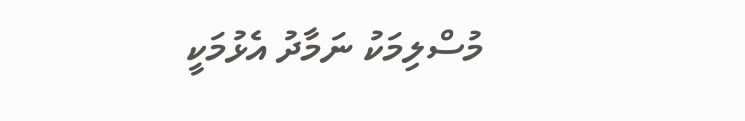މުސްލިމަކު ނަމާދު އެޅުމަކީ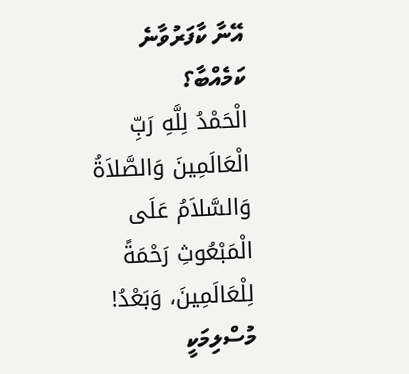އޭނާ ކާފަރުވާނެ ކަމެއްބާ؟
الْحَمْدُ لِلَّهِ رَبِّ الْعَالَمِينَ وَالصَّلاَةُ وَالسَّلاَمُ عَلَى الْمَبْعُوثِ رَحْمَةً لِلْعَالَمِينَ، وَبَعْدُ! މުސްލިމަކީ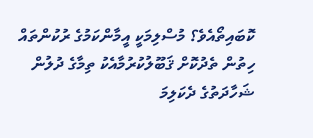ކޮބައިތޯއެވެ؟ މުސްލިމަކީ އީމާންކަމުގެ ރުކުންތައް ހިތުން ތެދުކޮށް ޤަބޫލުކުރުމާއެކު ތިމާގެ ދުލުން ޝަހާދަތުގެ ދެކަލިމަ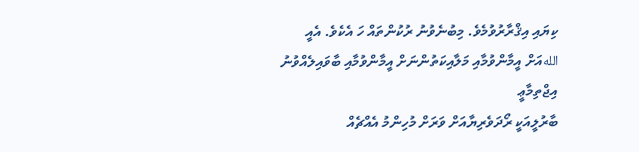ކިޔައި އިޤްރާރުވުމެވެ. މިބުނެވުނު ރުކުންތައް ހަ އެކެވެ. އެއީ اللهއަށް އީމާންވުމާއި މަލާއިކަތުންނަށް އީމާންވުމާއި ބާވައިލެއްވުނު
އިޖްތިމާޢީ
ބާރުލީއަކީ ރޯދަވެރިޔާއަށް ވަރަށް މުހިންމު އެއްޗެއް